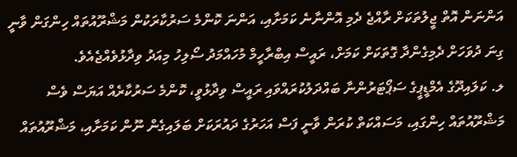އަންނަން އޮތް ޖީލުތަކަށް ރާއްޖެ ދެމި އޮންނާނެ ކަމަށާއި، އަންނަ ކޮންމެ ސަރުކާރަކުން މަޝްރޫއުތައް ހިންގަން ވާނީ ގިނަ ދުވަހަށް ދެމިގެންދާ ގޮތަކަށް ކަމަށް، ރައީސް އިބްރާހީމް މުހައްމަދު ސޯލިހު މިއަދު ވިދާޅުވެއްޖެއެވެ.
ލ. ކަލައިދޫގެ އެމްޑީޕީގެ ސަޕޯޓަރުންނާ ބައްދަލުކުރައްވައި ރައީސް ވިދާޅުވީ، ކޮންމެ ސަރުކާރެއް އަޔަސް ވެސް މަޝްރޫއުތައް ހިންގައި، މަސައްކަތް ކުރަން ވާނީ ފަސް އަހަރުގެ ދައުރަކަށް ބަލައިގެން ނޫން ކަމަށާއި، މަޝްރޫއުތައް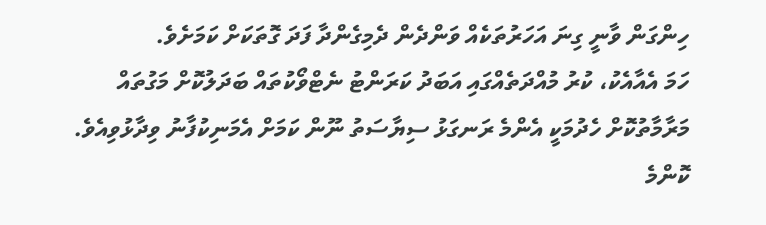ހިންގަން ވާނީ ގިނަ އަހަރުތަކެއް ވަންދެން ދެމިގެންދާ ފަދަ ގޮތަކަށް ކަމަށެވެ.
ހަމަ އެއާއެކު، ކުރު މުއްދަތެއްގައި އަބަދު ކަރަންޓު ނެޓްވޯކުތައް ބަދަލުކޮށް މަގުތައް މަރާމާތުކޮށް ހެދުމަކީ އެންމެ ރަނގަޅު ސިޔާސަތު ނޫން ކަމަށް އެމަނިކުފާނު ވިދާޅުވިއެވެ.
ކޮންމެ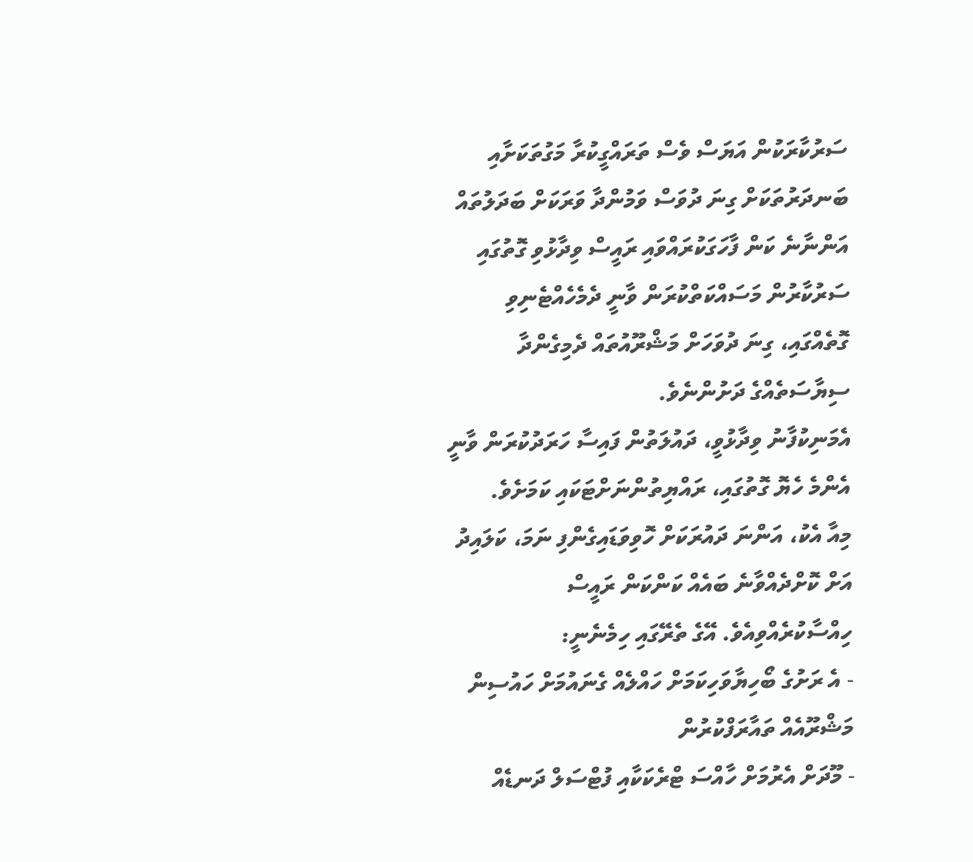ސަރުކާރަކުން އަޔަސް ވެސް ތަރައްގީކުރާ މަގުތަކަށާއި ބަނދަރުތަކަށް ގިނަ ދުވަސް ވަމުންދާ ވަރަކަށް ބަދަލުތައް އަންނާނެ ކަން ފާހަގަކުރައްވައި ރައީސް ވިދާޅުވި ގޮތުގައި ސަރުކާރުން މަސައްކަތްކުރަން ވާނީ ދެމެހެއްޓެނިވި ގޮތެއްގައި، ގިނަ ދުވަހަށް މަޝްރޫއުތައް ދެމިގެންދާ ސިޔާސަތެއްގެ ދަށުންނެވެ.
އެމަނިކުފާނު ވިދާޅުވީ، ދައުލަތުން ފައިސާ ހަރަދުކުރަން ވާނީ އެންމެ ހެޔޮ ގޮތުގައި، ރައްޔިތުންނަށްޓަކައި ކަމަށެވެ.
މިއާ އެކު، އަންނަ ދައުރަކަށް ހޮވިވަޑައިގެންފި ނަމަ، ކަލައިދު އަށް ކޮށްދެއްވާނެ ބައެއް ކަންކަން ރައީސް ހިއްސާކުރެއްވިއެވެ. އޭގެ ތެރޭގައި ހިމެނެނީ:
- އެ ރަށުގެ ބޯހިޔާވަހިކަމަށް ހައްލެއް ގެނައުމަށް ހައުސިން މަޝްރޫއެއް ތައާރަފްކުރުން
- މޫދަށް އެރުމަށް ހާއްސަ ޓްރެކަކާއި ފުޓްސަލް ދަނޑެއް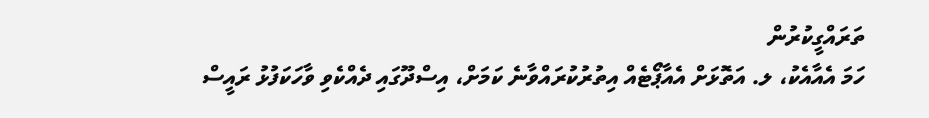ތަރައްގީކުރުން
ހަމަ އެއާއެކު، ލ. އަތޮޅަށް އެއާޕޯޓެއް އިތުރުކުރައްވާނެ ކަމަށް، އިސްދޫގައި ދެއްކެވި ވާހަކަފުޅު ރައީސް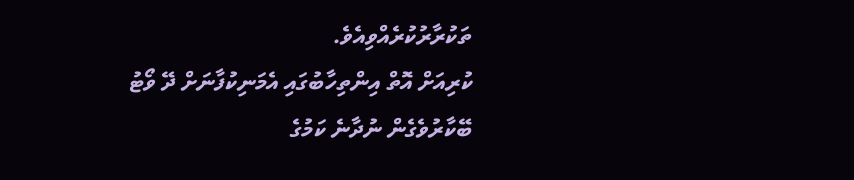ތަކުރާރުކުރެއްވިއެވެ.
ކުރިއަށް އޮތް އިންތިހާބުގައި އެމަނިކުފާނަށް ދޭ ވޯޓު ބޭކާރުވެގެން ނުދާނެ ކަމުގެ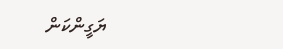ޔަގީންކަން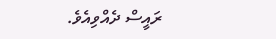ރައީސް ދެއްވިއެވެ.